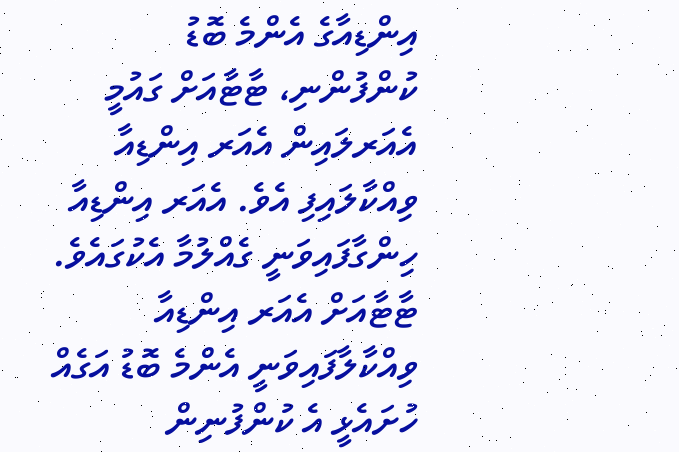އިންޑިއާގެ އެންމެ ބޮޑު ކުންފުންނި، ޓާޓާއަށް ގައުމީ އެއަރލައިން އެއަރ އިންޑިއާ ވިއްކާލައިފި އެވެ. އެއަރ އިންޑިއާ ހިންގާފައިވަނީ ގެއްލުމާ އެކުގައެވެ.
ޓާޓާއަށް އެއަރ އިންޑިއާ ވިއްކާލާފައިވަނީ އެންމެ ބޮޑު އަގެއް ހުށައެޅީ އެ ކުންފުނިން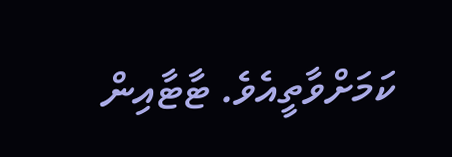ކަމަށްވާތީއެވެ. ޓާޓާއިން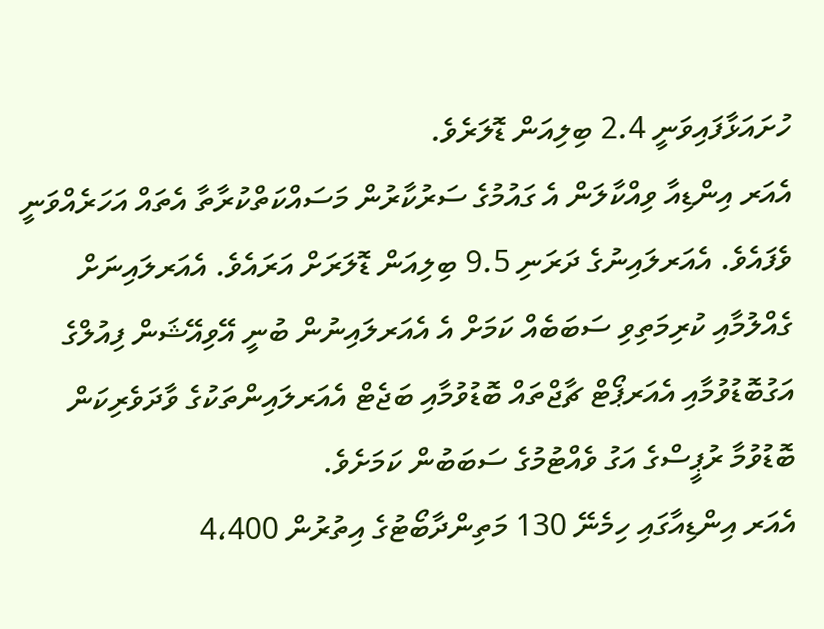ހުށައަޅާފައިވަނީ 2.4 ބިލިއަން ޑޮލަރެވެ.
އެއަރ އިންޑިއާ ވިއްކާލަން އެ ގައުމުގެ ސަރުކާރުން މަސައްކަތްކުރާތާ އެތައް އަހަރެއްވަނީ ވެފައެވެ. އެއަރލައިނުގެ ދަރަނި 9.5 ބިލިއަން ޑޮލަރަށް އަރައެވެ. އެއަރލައިނަށް ގެއްލުމާއި ކުރިމަތިވި ސަބަބެއް ކަމަށް އެ އެއަރލައިނުން ބުނީ އޭވިއޭޝަން ފިއުލްގެ އަގުބޮޑުވުމާއި އެއަރޕޯޓް ޗާޖްތައް ބޮޑުވުމާއި ބަޖެޓް އެއަރލައިންތަކުގެ ވާދަވެރިކަން ބޮޑުވުމާ ރުޕީސްގެ އަގު ވެއްޓުމުގެ ސަބަބުން ކަމަށެވެ.
އެއަރ އިންޑިއާގައި ހިމެނޭ 130 މަތިންދާބޯޓުގެ އިތުރުން 4،400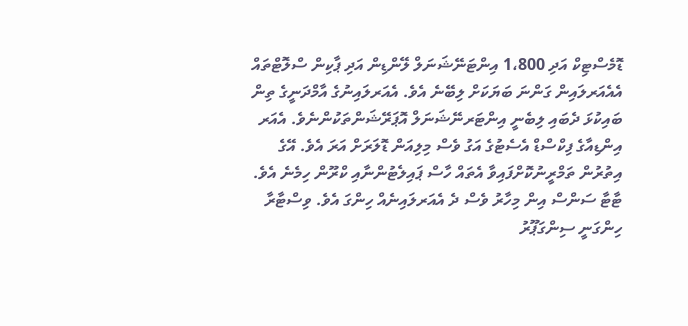ޑޮމެސްޓިކް އަދި 1،800 އިންޓަނޭޝަނަލް ލޭންޑިން އަދި ޕާކިން ސްލޮޓްތައް އެއެއަރލައިން ގަންނަ ބަޔަކަށް ލިބޭނެ އެވެ. އެއަރލައިނުގެ އާމްދަނީގެ ތިން ބައިކުޅަ ދެބައި ލިބެނީ އިންޓަރނޭޝަނަލް އޮޕަރޭޝަންތަކުންނެވެ. އެއަރ އިންޑިއާގެ ފިކްސްޑް އެސެޓުގެ އަގު ވެސް މިލިއަން ޑޮލަރަށް އަރަ އެވެ. އޭގެ އިތުރުން ތަމްރީނުކޮށްފައިވާ އެތައް ހާސް ޕައިލެޓުންނާއި ކްރޫން ހިމެނެ އެވެ.
ޓާޓާ ސަންސް އިން މިހާރު ވެސް ދެ އެއަރލައިނެއް ހިންގަ އެވެ. ވިސްޓާރާ ހިންގަނީ ސިންގަޕޫރު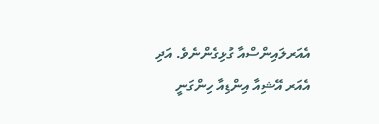އެއަރލައިންސްއާ ގުޅިގެންނެވެ. އަދި އެއަރ އޭޝިއާ އިންޑިއާ ހިންގަނީ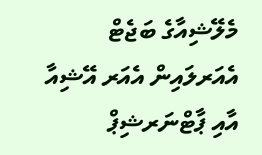މެލޭޝިއާގެ ބަޖެޓް އެއަރލައިން އެއަރ އޭޝިއާ އާއި ޕާޓްނަރޝިޕް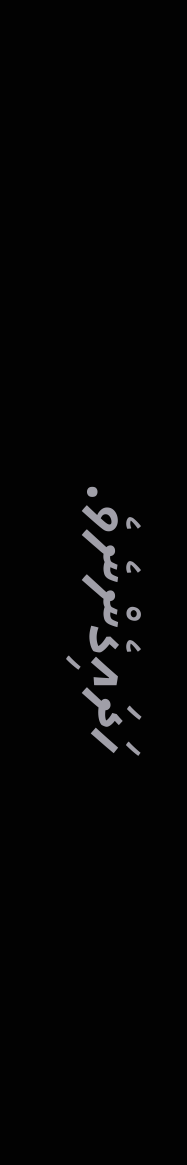ހަދައިގެންނެވެ.